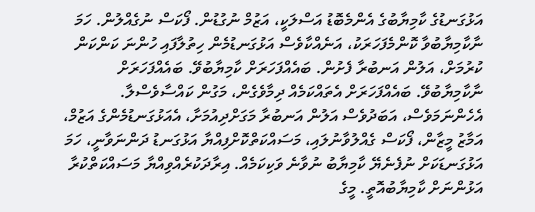އަޅުގަނޑުގެ ކާމިޔާބުގެ އެންމެބޮޑު އަސްލަކީ، އަޒުމް ނުގުޑުން. ފޯކަސް ނުގެއްލުން. ހަމަ ނާކާމިޔާބުވާ ކޮންމެފަހަރަކު، އަނެއްކާވެސް އަޅުގަނޑުމެން ހިތުލާފައި ހުންނަ ކަންކަން ކުރުމަށް، އަލުން އަނބުރާ ފެށުން. ބައެއްފަހަރަށް ކާމިޔާބުވޭ. ބައެއްފަހަރަށް ނާކާމިޔާބުވޭ. ބައެއްފަހަރަށް އެތައްކަމެއް ދިމާވެގެން، މަގުން ކައްސާވެސްލާ. އެހެންނަމަވެސް، އަބަދުވެސް އަލުން އަނބުރާ މަގަށްދިއުމަށާ، އެއަޅުގަނޑުމެންގެ އަޒުމް، އަމާޒު މީޒާން، ފޯކަސް ގެއްލުވާނުލައި، މަސައްކަތްކޮށްފިއްޔާ އަޅުގަނޑު ދަންނަވާނީ، ހަމަ އަޅުގަނޑަކަށް ނުފެނެޔޭ ކާމިޔާބު ނުވާނެ ވަކިކަމެއް. އިރާދަކުރެއްވިއްޔާ މަސައްކަތްކުރާ އަޅުންނަށް ކާމިޔާބުއޮތީ. މީގެ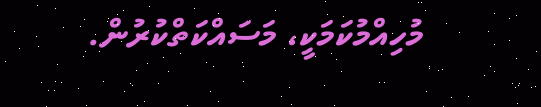މުހިއްމުކަމަކީ، މަސައްކަތްކުރުން.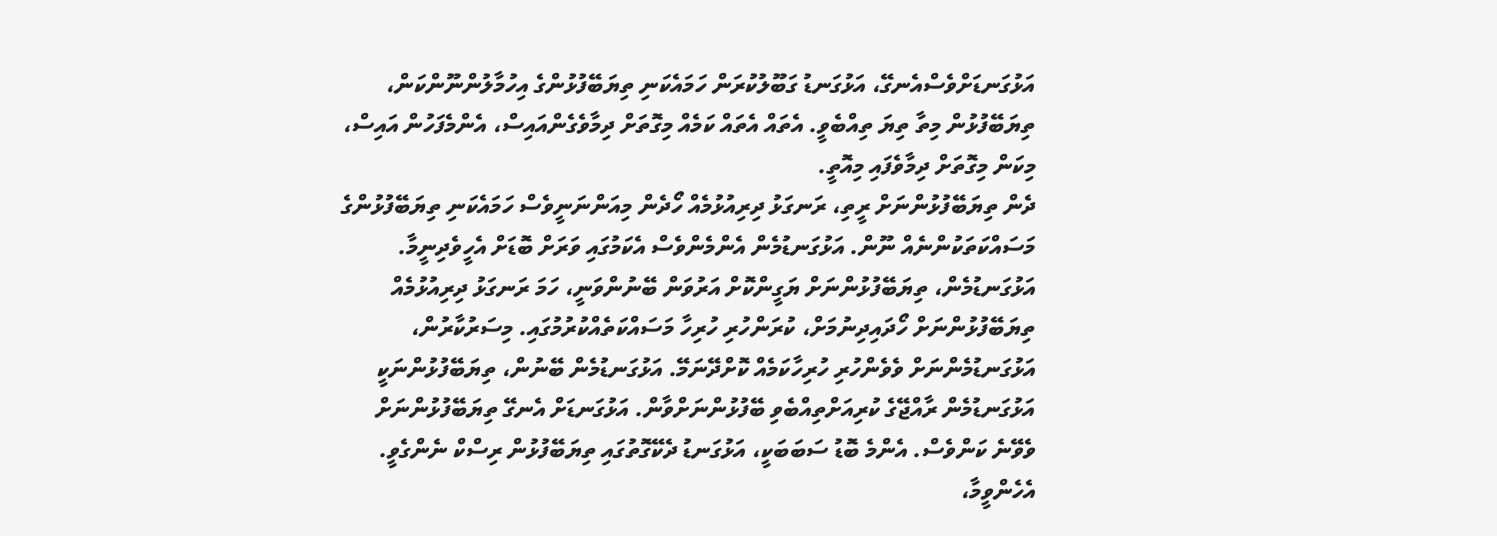އަޅުގަނޑަށްވެސްއެނގޭ، އަޅުގަނޑު ގަބޫލުކުރަން ހަމައެކަނި ތިޔަބޭފުޅުންގެ އިހުމާލުންނޫންކަން، ތިޔަބޭފުޅުން މިތާ ތިޔަ ތިއްބެވީ. އެތައް އެތައް ކަމެއް މިގޮތަށް ދިމާވެގެންއައިސް، އެންމެފަހުން އައިސް، މިކަން މިގޮތަށް ދިމާވެފައި މިއޮތީ.
ދެން ތިޔަބޭފުޅުންނަށް ރީތި، ރަނގަޅު ދިރިއުޅުމެއް ހޯދެން މިއަންނަނީވެސް ހަމައެކަނި ތިޔަބޭފުޅުންގެ މަސައްކަތަކުންނެއް ނޫން. އަޅުގަނޑުމެން އެންމެންވެސް އެކަމުގައި ވަރަށް ބޮޑަށް އެހީވެދިނީމާ. އަޅުގަނޑުމެން، ތިޔަބޭފުޅުންނަށް ޔަގީންކޮށް އަރުވަން ބޭނުންވަނީ، ހަމަ ރަނގަޅު ދިރިއުޅުމެއް ތިޔަބޭފުޅުންނަށް ހޯދައިދިނުމަށް، ކުރަންހުރި ހުރިހާ މަސައްކަތެއްކުރުމުގައި. މިސަރުކާރުން، އަޅުގަނޑުމެންނަށް ވެވެންހުރި ހުރިހާކަމެއް ކޮށްދޭނަމޭ. އަޅުގަނޑުމެން ބޭނުން، ތިޔަބޭފުޅުންނަކީ އަޅުގަނޑުމެން ރާއްޖޭގެ ކުރިއަށްތިއްބެވި ބޭފުޅުންނަށްވާން. އަޅުގަނޑަށް އެނގޭ ތިޔަބޭފުޅުންނަށް ވެވޭނެ ކަންވެސް. އެންމެ ބޮޑު ސަބަބަކީ، އަޅުގަނޑު ދެކޭގޮތުގައި ތިޔަބޭފުޅުން ރިސްކް ނެންގެވީ. އެހެންވީމާ،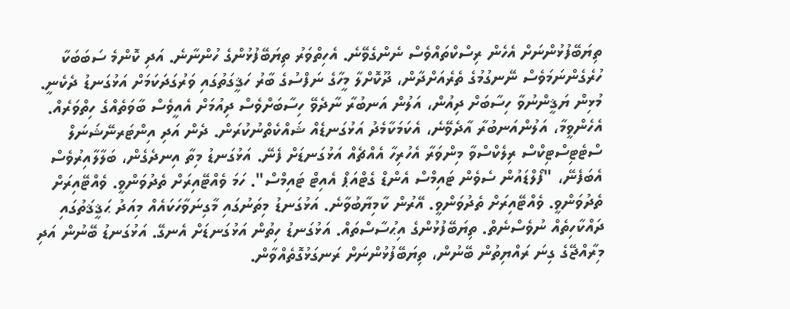ތިޔަބޭފުޅުންނަށް އެހެން ރިސްކްތައްވެސް ނެންގެވޭނެ. އެހިތްވަރު ތިޔަބޭފުޅުންގެ ހުންނާނެ. އަދި ކޮންމެ ސަބަބަކާ ހުރެގެންނަމަވެސް ނޭނގުމުގެ ތެރެއަށްދާން، ދޫކޮށްލާ މީހާގެ ނަފްސުގެ ބާރު ހަޤީގަތުގައި ވަރުގަދަކަމަށް އަޅުގަނޑު ދެކެނީ. މުޅިން ޔަޤީންނުވާ ހިސާބަށް ދިއުން، އަލުން އަނބުރާ ނާދެވޭ ހިސާބަށްވެސް ދިއުމަށް އެއީވެސް ބާވަތެއްގެ ހިތްވަރެއް.
އެހެންވީމާ، އަލުންއަނބުރާ އާދެވޭނެ، އެކަމަކާމެދު އަޅުގަނޑެއް ޝައްކެތްނުކުރަން. ދެން އަދި އިންޓަރނޭޝަނަލް ސްޓެޓިސްޓިކްސް ރިލެކްސްވާ މިންވަރާ އެހުރިހާ އެއްޗެއް އަޅުގަނޑަށް ފެނޭ. އަޅުގަނޑު މިތާ އިނދެގެން، ބަލާލާއިރުވެސް އެބަފެނޭ، "ފޯލްޑައުން ސެވެން ޓައިމްސް އެންޑް ގެޓްއަޕް އެއިޓް ޓައިމްސް". ހަމަ ވެއްޓޭއިރަށް ތެދުވަންވީ. ވެއްޓޭއިރަށް ތެދުވަންވީ. ވެއްޓޭއިރަށް ތެދުވަންވީ. އޭރުން ކާމިޔާބުވާނެ. އަޅުގަނޑު މިތަނުގައި މާގިނަވާހަކައެއް މިއަދު ޙަޤީޤަތުގައި ދައްކާހިތެއް ނުވެސްނެތް. ތިޔަބޭފުޅުންގެ އިޙުސާސްތައް. އަޅުގަނޑު ހިތުން އަޅުގަނޑަށް އެނގޭ. އަޅުގަނޑު ބޭނުން އަދި މިރާއްޖޭގެ ގިނަ ރައްޔިތުން ބޭނުން، ތިޔަބޭފުޅުންނަށް ރަނގަޅުގޮތެއްވާން.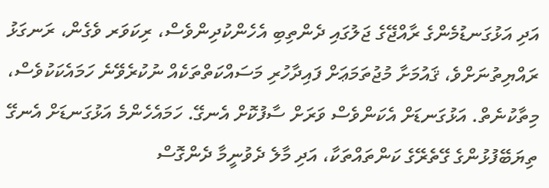އަދި އަޅުގަނޑުމެންގެ ރާއްޖޭގެ ޖަލުގައި ދެންތިބި އެހެންކުދިންވެސް، ރިކަވަރ ވެގެން، ރަނގަޅު ރައްޔިތުނަށްވެ، ޤައުމަށާ މުޖުތަމަޢަށް ފައިދާހުރި މަސައްކަތްތަކެއް ނުކުރެވޭނެ ހަމައެކަކުވެސް، މިތާކުނެތް. އަޅުގަނޑަށް އެކަންވެސް ވަރަށް ސާފުކޮށް އެނގޭ. ހަމައެހެންމެ އަޅުގަނޑަށް އެނގޭ ތިޔަބޭފުޅުންގެ ގޭތެރޭގެ ކަންތައްތަކާ، އަދި މާލެ ދެވުނީމާ ދެންގޮސް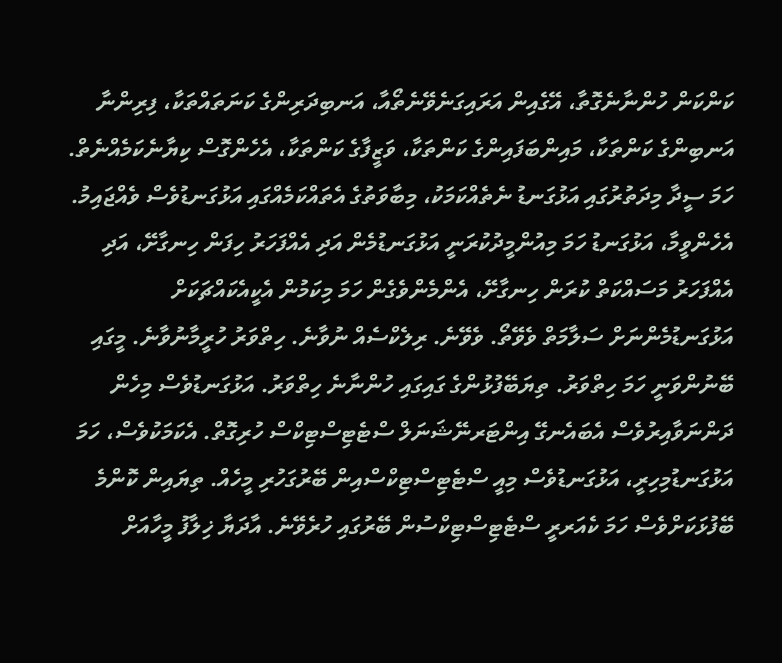ކަންކަން ހުންނާނެގޮތާ، އޭގެއިން އަރައިގަނެވޭނެތޯއާ، އަނބިދަރިންގެ ކަނަތައްތަކާ، ފިރިންނާ އަނބިންގެ ކަންތަކާ، މައިންބަފައިންގެ ކަންތަކާ، ވަޒީފާގެ ކަންތަކާ، އެހެންގޮސް ކިޔާނެކަމެއްނެތް. ހަމަ ސީދާ މިދަތުރުގައި އަޅުގަނޑު ނެތެއްކަމަކު، މިބާވަތުގެ އެތައްކަމެއްގައި އަޅުގަނޑުވެސް ވެއްޖައިމު. އެހެންވީމާ، އަޅުގަނޑު ހަމަ މިއުންމީދުކުރަނީ އަޅުގަނޑުމެން އަދި އެއްފަހަރު ހިފަން ހިނގާށޭ، އަދި އެއްފަހަރު މަސައްކަތް ކުރަން ހިނގާށޭ، އެންމެންވެގެން ހަމަ މިކަމުން އެކީއެކައްޗަކަށް އަޅުގަނޑުމެންނަށް ސަލާމަތް ވެވޭތޯ. ވެވޭނެ. ރިލެކްސެއް ނުވާނެ. ހިތްވަރު ހުރީމާނުވާނެ. މީގައި ބޭނުންވަނީ ހަމަ ހިތްވަރު. ތިޔަބޭފުޅުންގެ ގައިގައި ހުންނާނެ ހިތްވަރު. އަޅުގަނޑުވެސް މިހެން ދަންނަވާއިރުވެސް އެބައެނގޭ އިންޓަރނޭޝަނަލް ސްޓެޓިސްޓިކްސް ހުރިގޮތް. އެކަމަކުވެސް، ހަމަ އަޅުގަނޑުމިހިރީ، އަޅުގަނޑުވެސް މިއީ ސްޓެޓިސްޓިކްސްއިން ބޭރުގަހުރި މީހެއް. ތިޔައިން ކޮންމެ ބޭފުޅަކަށްވެސް ހަމަ ކެއަރރީ ސްޓެޓިސްޓިކްސުން ބޭރުގައި ހުރެވޭނެ. އާދަޔާ ޚިލާފު މީހާއަށް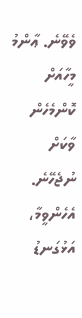ވެވޭނެ. ޢާންމު މީހާއަށް ކޮންމެހެން ވާކަށް ނުޖެހޭނެ.
އެހެންވީމާ، އަޅުގަނޑު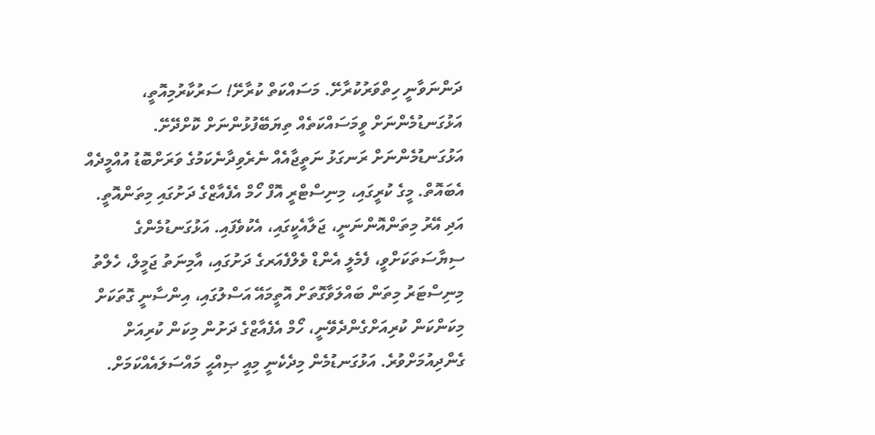ދަންނަވާނީ ހިތްވަރުކުރާށޭ. މަސައްކަތް ކުރާށޭ! ސަރުކާރުމިއޮތީ، އަޅުގަނޑުމެންނަށް ވީމަސައްކަތެއް ތިޔަބޭފުޅުންނަށް ކޮށްދޭށޭ. އަޅުގަނޑުމެންނަށް ރަނގަޅު ނަތީޖާއެއް ނެރެވިދާނެކަމުގެ ވަރަށްބޮޑު އުއްމީދެއް އެބައޮތް. މީގެ ކުރީގައި، މިނިސްޓްރީ އޮފް ހޯމް އެފެއާޒްގެ ދަށުގައި މިތަންއޮތީ. އަދި އޭރު މިތަންއޮންނަނީ، ޖަލާއެކީގައި، އެކުވެފައި. އަޅުގަނޑުމެންގެ ސިޔާސަތަކަށްވީ، ފެމެލީ އެންޑް ވެލްފެއަރގެ ދަށުގައި، އާމިނަތު ޖަމީލް، ހެލްތު މިނިސްޓަރު މިތަން ބައްލަވާގޮތަށް އޮތީމައޭ އަސްލުގައި، އިންސާނީ ގޮތަކަށް މިކަންކަން ކުރިއަށްގެންދެވޭނީ، ހޯމް އެފެއާޒްގެ ދަށުން މިކަން ކުރިއަށް ގެންދިއުމަށްވުރެ. އަޅުގަނޑުމެން މިދެކެނީ މިއީ ޞިއްޙީ މައްސަލައެއްކަމަށް.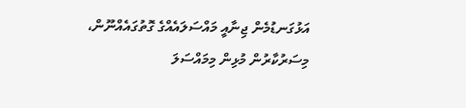އަޅުގަނޑުމެން ޖިނާއީ މައްސަލައެއްގެ ގޮތުގައެއްނޫން، މިސަރުކާރުން މުޅިން މިމައްސަލަ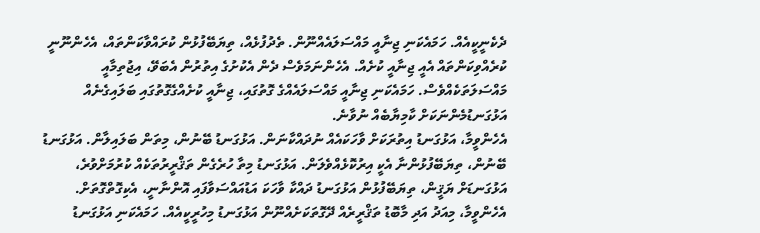ދެކެނީކީއެއް. ހަމައެކަނި ޖިނާއީ މައްސަލައެއްނޫން. ތެދުފުޅެއް، ތިޔަބޭފުޅުން ކުރައްވާކަންތައް، އެހެންނޫނީ ކުރެއްވިކަންތައް އެއީ ޖިނާއީ ކުށެއް. އެހެންނަމަވެސް ދެން އެކުށުގެ އިތުރުން އެބަވޭ، އިޖުތިމާއީ މައްސަލަތަކެއްވެސް. ހަމައެކަނި ޖިނާއީ މައްސަލައެއްގެ ގޮތުގައި، ޖިނާއީ ކުށެއްގެގޮތުގައި ބަލައިގެނެއް އަޅުގަނޑުމެންނަކަށް ކާމިޔާބެއް ނުވާނެ.
އެހެންވީމާ، އަޅުގަނޑު އިތުރަކަށް ވާހަކައެއް ނުދައްކާނަން. އަޅުގަނޑު ބޭނުން، މިތަން ބަލައިލާން. އަޅުގަނޑު ބޭނުން، ތިޔަބޭފުޅުންނާ އެކީ އިރުކޮޅެއްވެލަން. އަޅުގަނޑު މިތާ ހުރެގެން ތަޤްރީރުތަކެއް ކުރުމަށްވުރެ، އަޅުގަނޑަށް ޔަޤީން، ތިޔަބޭފުޅުން އަޅުގަނޑު ދައްކާ ވާހަކަ އަޑުއައްސަވާފައި އޮންނާނީ، އެކިގޮތްގޮތަށް. އެހެންވީމާ، މިއަދު އަދި މާބޮޑު ތަޤްރީރެއް ދޭގޮތަކަށެއްނޫން އަޅުގަނޑު މިހުރީކީއެއް. ހަމައެކަނި އަޅުގަނޑު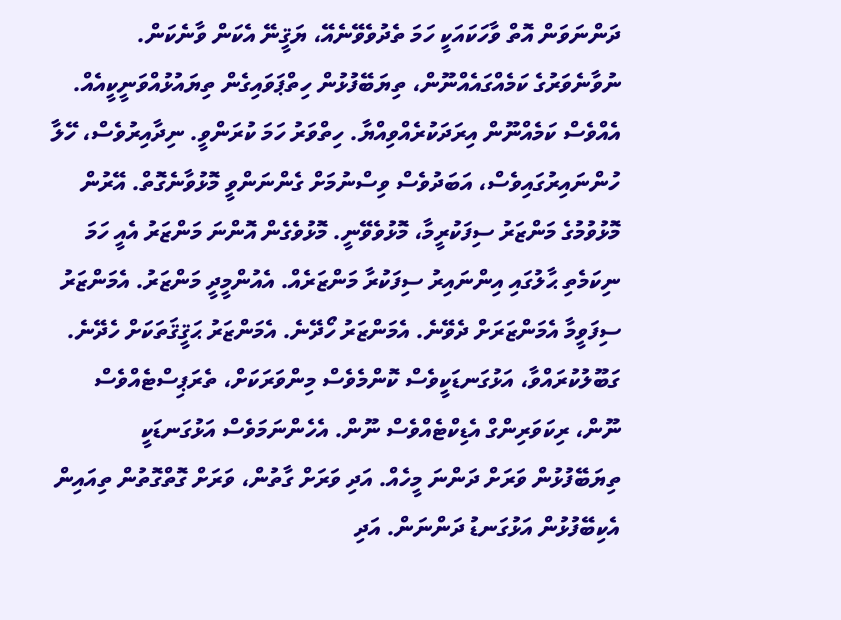ދަންނަވަން އޮތް ވާހަކައަކީ ހަމަ ތެދުވެވޭނެއޭ، ޔަޤީނޭ އެކަން ވާނެކަން. ނުވާނެވަރުގެ ކަމެއްގައެއްނޫން، ތިޔަބޭފުޅުން ހިތްޕަވައިގެން ތިޔައުޅުއްވަނީކީއެއް. އެއްވެސް ކަމެއްނޫން އިރަދަކުރެއްވިއްޔާ. ހިތްވަރު ހަމަ ކުރަންވީ. ނިދާއިރުވެސް، ހޭލާ ހުންނައިރުގައިވެސް، އަބަދުވެސް ވިސްނުމަށް ގެންނަންވީ މޮޅުވާނެގޮތް. އޭރުން މޮޅުވުމުގެ މަންޒަރު ސިފަކުރީމާ، މޮޅުވެވޭނީ. މޮޅުވެގެން އޮންނަ މަންޒަރު އެއީ ހަމަ ނިކަމެތި ޙާލުގައި އިންނައިރު ސިފަކުރާ މަންޒަރެއް. އެއުންމީދީ މަންޒަރު. އެމަންޒަރު ސިފަވީމާ އެމަންޒަރަށް ދެވޭނެ. އެމަންޒަރު ހޯދޭނެ. އެމަންޒަރު ޙަޤީޤަތަކަށް ހެދޭނެ. ގަބޫލުކުރައްވާ، އަޅުގަނޑަކީވެސް ކޮންމެވެސް މިންވަރަކަށް، ތެރަޕިސްޓެއްވެސް ނޫން، ރިކަވަރިންގް އެޑިކްޓެއްވެސް ނޫން. އެހެންނަމަވެސް އަޅުގަނޑަކީ ތިޔަބޭފުޅުން ވަރަށް ދަންނަ މީހެއް. އަދި ވަރަށް ގާތުން، ވަރަށް ގޮތްގޮތުން ތިއައިން އެކިބޭފުޅުން އަޅުގަނޑު ދަންނަން. އަދި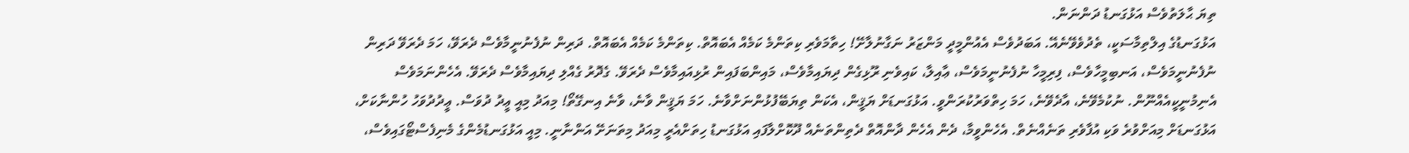ތިޔަ ޙާލަތުވެސް އަޅުގަނޑު ދަންނަން.
އަޅުގަނޑުގެ އިލްތިމާސަކީ، ތެދުވެވޭނެއޭ. އަބަދުވެސް އެއުންމީދީ މަންޒަރު ނަގާނުލާށޭ! ހިތާމަވެރި ކިތަންމެ ކަމެއް އެބައޮތް. ކިތަންމެ ކަމެއް އެބައޮތް. ދަރިން ނުފެނުނީމާވެސް ދެރަވޭ، ހަމަ ދެރަވޭ ދަރިން ނުފެނުނީމަވެސް، އަނބިމީހާވެސް، ފިރިމީހާ ނުފެނުނީމަވެސް، ޢާއިލާ، ކައިވެނި ރޫޅިގެން ދިޔައިމާވެސް، މައިންބަފައިން ރުޅިއައިމާވެސް ދެރަވޭ. ގެދޮރު ގެއްލި ދިޔައިމާވެސް ދެރަވޭ. އެހެންނަމަވެސް އެނިމުނީކީއެއްނޫން. ނުކުމެވޭނެ، އާދެވޭނެ، ހަމަ ހިތްވަރުކުރަންވީ. އަޅުގަނޑަށް ޔަޤީން، އެކަން ތިޔަބޭފުޅުންނަށްވާނެ. ހަމަ ޔަޤީން ވާނެ، ވާނެ އިނގޭތޯ! މިއަދު މިއީ ޢީދު ދުވަސް. ޢީދުދުވަހު ހުންނާކަށް، އަޅުގަނޑަށް މިއަށްވުރެ ވަކި އުފާވެރި ތަނެއްނެތް. އެހެންވީމާ، ދެން އެހެން ދާންއޮތް ދެތިންތަނެއް ދޫކޮށްލާފައި އަޅުގަނޑު ހިތަށްއެރީ މިއަދު މިތަނަށޭ އަންނާނީ. މިއީ އަޅުގަނޑުމެންގެ މެނިފެސްޓޯގައިވެސް،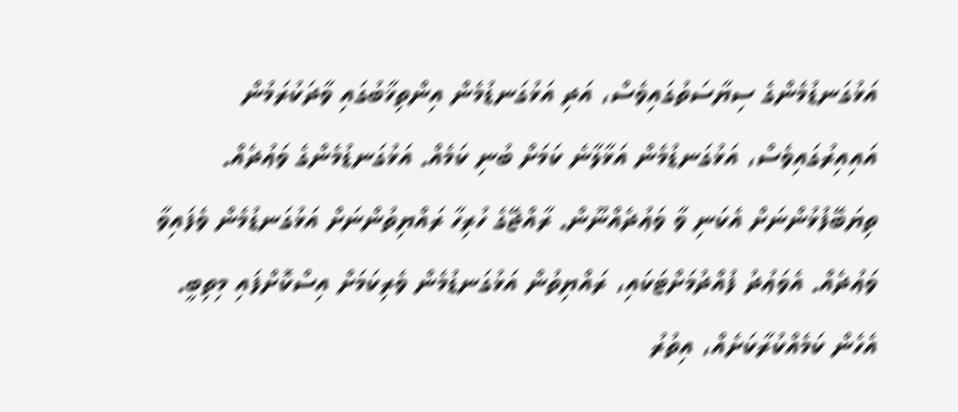އަޅުގަނޑުމެންގެ ސިޔާސަތުގައިވެސް، އަދި އަޅުގަނޑުމެން އިންތިޚާބުގައި ވާދަކުރަމުން އައިއިރުގައިވެސް، އަޅުގަނޑުމެން އަޅާލާނެ ކަމަށް ބުނި ކަމެއް. އަޅުގަނޑުމެންގެ ވަޢުދެއް. ތިޔަބޭފުޅުންނަށް އެކަނި ވާ ވަޢުދެއްނޫން. ރާއްޖޭގެ ހުރިހާ ރައްޔިތުންނަށް އަޅުގަނޑުމެން ވެފައިވާ ވަޢުދެއް. އެވަޢުދު ފުއްދުމަށްޓަކައި، ރައްޔިތުން އަޅުގަނޑުމެން ވެރިކަމަށް އިސްކޮށްފައި މިތިބީ. އެހެން ކަމެއްކުރާކަށެއް، އިތުރު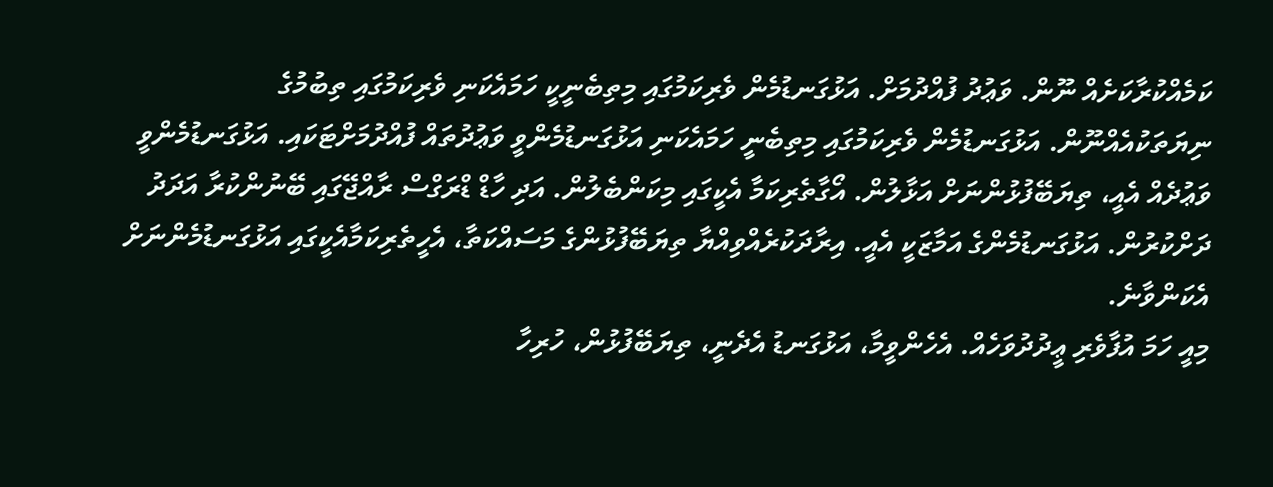ކަމެއްކުރާކަށެއް ނޫން. ވަޢުދު ފުއްދުމަށް. އަޅުގަނޑުމެން ވެރިކަމުގައި މިތިބެނީކީ ހަމައެކަނި ވެރިކަމުގައި ތިބުމުގެ ނިޔަތަކުއެއްނޫން. އަޅުގަނޑުމެން ވެރިކަމުގައި މިތިބެނީ ހަމައެކަނި އަޅުގަނޑުމެންވީ ވަޢުދުތައް ފުއްދުމަށްޓަކައި. އަޅުގަނޑުމެންވީ ވަޢުދެއް އެއީ، ތިޔަބޭފުޅުންނަށް އަޅާލުން. އޯގާތެރިކަމާ އެކީގައި މިކަންބެލުން. އަދި ހާޑް ޑްރަގްސް ރާއްޖޭގައި ބޭނުންކުރާ އަދަދު ދަށްކުރުން. އަޅުގަނޑުމެންގެ އަމާޒަކީ އެއީ. އިރާދަކުރެއްވިއްޔާ ތިޔަބޭފުޅުންގެ މަސައްކަތާ، އެހީތެރިކަމާއެކީގައި އަޅުގަނޑުމެންނަށް އެކަންވާނެ.
މިއީ ހަމަ އުފާވެރި ޢީދުދުވަހެއް. އެހެންވީމާ، އަޅުގަނޑު އެދެނީ، ތިޔަބޭފުޅުން، ހުރިހާ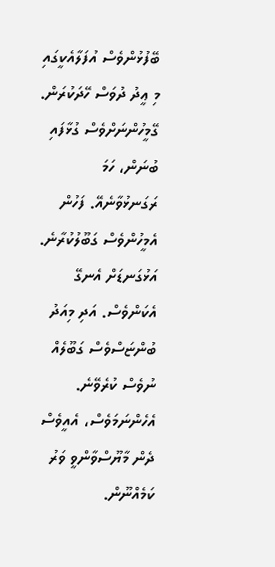ބޭފުޅުންވެސް އުފަލާއެކީގައި މި ޢީދު ދުވަސް ހޭދަކުރަން. ގޭމީހުންނަށްވެސް ގުޅާފައި ބުނަން، ހަމަ ރަގަނޅުވާނެއޭ. ފަހުން އެމީހުންވެސް ގަބޫލުކުރާނެ. އަޅުގަނޑަށް އެނގޭ އެކަންވެސް. އަދި މިއަދު ބުންޏަސްވެސް ގަބޫލެއް ނުވެސް ކުރެވޭނެ. އެހެންނަމަވެސް، އެއީވެސް ދެން މާޔޫސްވާންވީ ވަރު ކަމެއްނޫން.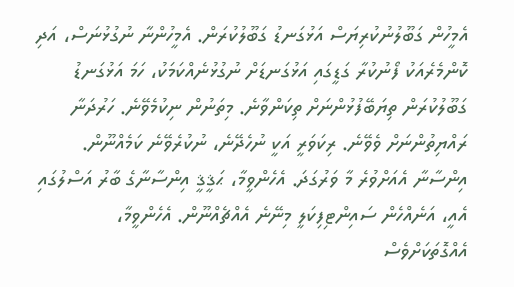އެމީހުން ގަބޫލުނުކުރިޔަސް އަޅުގަނޑު ގަބޫލުކުރަން. އެމީހުންނާ ނުގުޅުނަސް، އަދި ކޮންމެރެއަކު ފޯނުކުރާ ގަޑީގައި އަޅުގަނޑަށް ނުގުޅުނެއްކަމަކު، ހަމަ އަޅުގަނޑު ގަބޫލުކުރަން ތިޔަބޭފުޅުންނަށް ތިކަންވާނެ. މިތަނުން ނިކުމެވޭނެ. ހަރުދަނާ ރައްޔިތުންނަށް ވެވޭނެ. ރިކަވަރީ އަކީ ނުހެދޭނެ، ނުކުރެވޭނެ ކަމެއްނޫން. އިންސާނާ އެއަށްވުރެ މާ ވަރުގަދަ. އެހެންވީމާ، ޙަޤީޤީ އިންސާނާގެ ބާރު އަސްލުގައި އެއީ، އަނެއްހެން ސައިންޓިފިކަލީ މިނޭނެ އެއްޗެއްނޫން. އެހެންވީމާ، އެއްގޮތަކަށްވެސް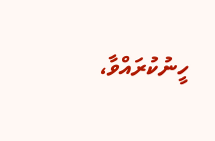ހީނުކުރައްވާ،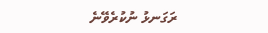ރަގަނޅު ނުކުރެވޭނެ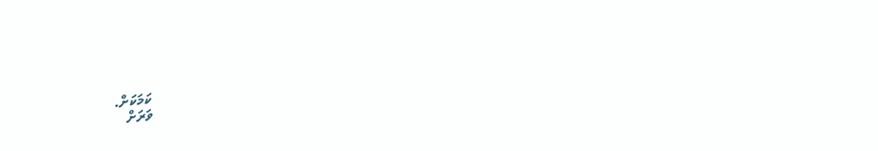ކަމަކަށް.
ވަރަށް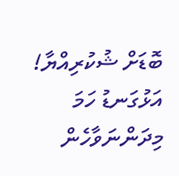ބޮޑަށް ޝުކުރިއްޔާ! އަޅުގަނޑު ހަމަ މިދަންނަވާހެން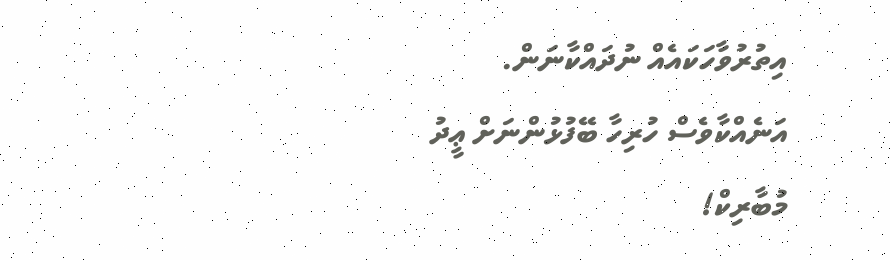އިތުރުވާހަކައެއް ނުދައްކާނަން. އަނެއްކާވެސް ހުރިހާ ބޭފުޅުންނަށް ޢީދު މުބާރިކް!